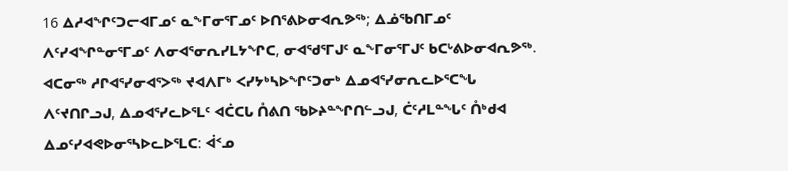16 ᐃᓱᐊᖏᑦᑐᓕᐊᒥᓄᑦ ᓇᖕᒥᓂᕐᒥᓄᑦ ᐅᑎᕐᕕᐅᓂᐊᕆᕗᖅ; ᐃᓅᖃᑎᒥᓄᑦ ᐱᑦᓯᐊᖏᓐᓂᕐᒥᓄᑦ ᐱᓂᐊᕐᓂᕆᓯᒪᔭᖏᑕ, ᓂᐊᖁᕐᒥᒍᑦ ᓇᖕᒥᓂᕐᒥᒍᑦ ᑲᑕᒡᕕᐅᓂᐊᕆᕗᖅ.
ᐊᑕᓂᖅ ᓱᒋᐊᕐᓯᓂᐊᕐᐳᖅ ᔪᐊᐱᒥᒃ ᐸᓯᔭᒃᓴᐅᖏᑦᑐᓂᒃ ᐃᓄᐊᕐᓯᓂᕆᓚᐅᕐᑕᖓ ᐱᑦᔪᑎᒋᓗᒍ, ᐃᓄᐊᕐᓯᓚᐅᕐᒪᑦ ᐊᑖᑕᒐ ᑍᕕᑎ ᖃᐅᔨᓐᖏᑎᓪᓗᒍ, ᑖᑦᓱᒪᓐᖓᑦ ᑍᒃᑯᐊ ᐃᓄᑦᓯᐊᕙᐅᓂᕐᓴᐅᓚᐅᕐᒪᑕ: ᐋᑉᓄ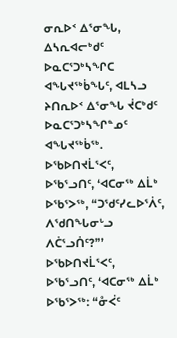ᓂᕆᐅᑉ ᐃᕐᓂᖓ, ᐃᓴᕆᐊᓕᒃᑯᑦ ᐅᓇᑕᕐᑐᒃᓴᖏᑕ ᐊᖓᔪᖅᑳᖓᑦ, ᐊᒪᓴᓗ ᔨᑎᕆᐅᑉ ᐃᕐᓂᖓ ᔫᑕᒃᑯᑦ ᐅᓇᑕᕐᑐᒃᓴᖏᓐᓄᑦ ᐊᖓᔪᖅᑳᖅ.
ᐅᖃᐅᑎᔪᒫᕐᐸᑦ, ᐅᖃᕐᓗᑎᑦ, ‘ᐊᑕᓂᖅ ᐃᒫᒃ ᐅᖃᕐᐳᖅ, “ᑐᖁᑦᓯᓚᐅᕐᐲᑦ, ᐱᖁᑎᖓᓂᒡᓗ ᐱᑖᕐᓗᑏᑦ?”’ ᐅᖃᐅᑎᔪᒫᕐᐸᑦ, ᐅᖃᕐᓗᑎᑦ, ‘ᐊᑕᓂᖅ ᐃᒫᒃ ᐅᖃᕐᐳᖅ: “ᓁᐹᑦ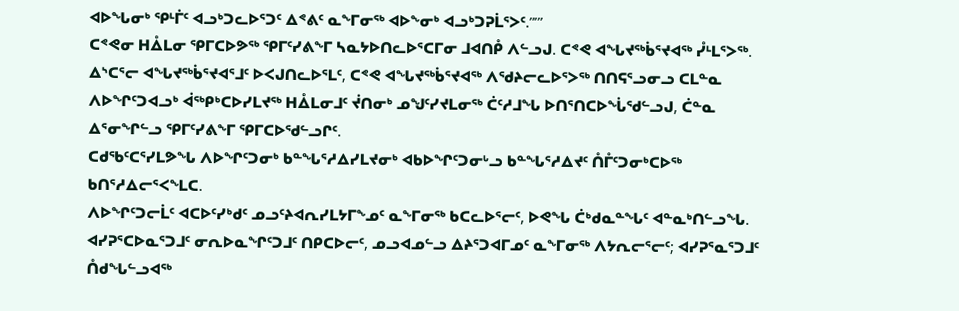ᐊᐅᖓᓂᒃ ᕿᒻᒦᑦ ᐊᓗᒃᑐᓚᐅᕐᑐᑦ ᐃᕝᕕᑦ ᓇᖕᒥᓂᖅ ᐊᐅᖕᓂᒃ ᐊᓗᒃᑐᕈᒫᕐᐳᑦ.”’”
ᑕᕝᕙᓂ ᕼᐂᒪᓂ ᕿᒥᑕᐅᕗᖅ ᕿᒥᑦᓯᕕᖕᒥ ᓴᓇᔭᐅᑎᓚᐅᕐᑕᒥᓂ ᒧᐊᑎᑬ ᐱᓪᓗᒍ. ᑕᕝᕙ ᐊᖓᔪᖅᑳᕐᔪᐊᖅ ᓮᒻᒪᕐᐳᖅ.
ᐃᔅᑕᕐᓕ ᐊᖓᔪᖅᑳᕐᔪᐊᕐᒧᑦ ᐅᐸᒍᑎᓚᐅᕐᒪᑦ, ᑕᕝᕙ ᐊᖓᔪᖅᑳᕐᔪᐊᖅ ᐱᖁᔨᓕᓚᐅᕐᐳᖅ ᑎᑎᕋᕐᓗᓂᓗ ᑕᒪᓐᓇ ᐱᐅᖏᑦᑐᐊᓗᒃ ᐋᖅᑭᒃᑕᐅᓯᒪᔪᖅ ᕼᐂᒪᓂᒧᑦ ᔫᑎᓂᒃ ᓄᖑᑦᓯᔪᒪᓂᖅ ᑖᑦᓱᒧᖓ ᐅᑎᕐᑎᑕᐅᖔᖁᓪᓗᒍ, ᑖᓐᓇ ᐃᕐᓂᖏᓪᓗ ᕿᒥᑦᓯᕕᖕᒥ ᕿᒥᑕᐅᖁᓪᓗᒋᑦ.
ᑕᑯᖃᑦᑕᕐᓯᒪᕗᖓ ᐱᐅᖏᑦᑐᓂᒃ ᑲᓐᖓᕐᓱᐃᓯᒪᔪᓂᒃ ᐊᑲᐅᖏᑦᑐᓂᒡᓗ ᑲᓐᖓᕐᓱᐃᔪᑦ ᑍᒤᑦᑐᓂᒃᑕᐅᖅ ᑲᑎᕐᓱᐃᓕᕐᐸᖕᒪᑕ.
ᐱᐅᖏᑦᑐᓕᒫᑦ ᐊᑕᐅᑦᓯᒃᑯᑦ ᓄᓗᑦᔨᐊᕆᓯᒪᔭᒥᖕᓄᑦ ᓇᖕᒥᓂᖅ ᑲᑕᓚᐅᕐᓕᑦ, ᐅᕙᖓ ᑖᒃᑯᓇᓐᖓᑦ ᐊᓐᓇᒃᑎᓪᓗᖓ.
ᐊᓯᕈᕐᑕᐅᓇᕐᑐᒧᑦ ᓂᕆᐅᓇᖏᑦᑐᒧᑦ ᑎᑭᑕᐅᓕᑦ, ᓄᓗᐊᓄᓪᓗ ᐃᔨᕐᑐᐊᒥᓄᑦ ᓇᖕᒥᓂᖅ ᐱᔭᕆᓕᕐᓕᑦ; ᐊᓯᕈᕐᓇᕐᑐᒧᑦ ᑍᑯᖓᓪᓗᐊᖅ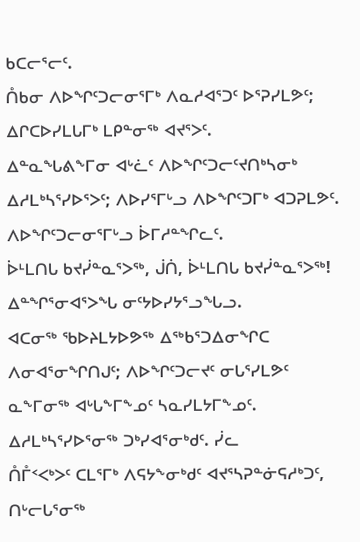ᑲᑕᓕᕐᓕᑦ.
ᑍᑲᓂ ᐱᐅᖏᑦᑐᓕᓂᕐᒥᒃ ᐱᓇᓱᐊᕐᑐᑦ ᐅᕐᕈᓯᒪᕗᑦ; ᐃᒋᑕᐅᓯᒪᒐᒥᒃ ᒪᑭᓐᓂᖅ ᐊᔪᕐᐳᑦ.
ᐃᓐᓇᖓᕕᖕᒥᓂ ᐊᒡᓛᑦ ᐱᐅᖏᑦᑐᓕᑦᔪᑎᒃᓴᓂᒃ ᐃᓱᒪᒃᓴᕐᓯᐅᕐᐳᑦ; ᐱᐅᓯᕐᒥᒡᓗ ᐱᐅᖏᑦᑐᒥᒃ ᐊᑐᕈᒪᕗᑦ. ᐱᐅᖏᑦᑐᓕᓂᕐᒥᒡᓗ ᐆᒥᓱᓐᖏᓚᑦ.
ᐆᒻᒪᑎᒐ ᑲᔪᓰᓐᓇᕐᐳᖅ, ᒎᑏ, ᐆᒻᒪᑎᒐ ᑲᔪᓰᓐᓇᕐᐳᖅ! ᐃᓐᖏᕐᓂᐊᕐᐳᖓ ᓂᑦᔭᐅᓯᔭᕐᓗᖓᓗ.
ᐊᑕᓂᖅ ᖃᐅᔨᒪᔭᐅᕗᖅ ᐃᖅᑲᕐᑐᐃᓂᖏᑕ ᐱᓂᐊᕐᓂᖏᑎᒍᑦ; ᐱᐅᖏᑦᑐᓕᔪᑦ ᓂᒐᕐᓯᒪᕗᑦ ᓇᖕᒥᓂᖅ ᐊᒡᒐᖕᒥᖕᓄᑦ ᓴᓇᓯᒪᔭᒥᖕᓄᑦ. ᐃᓱᒪᒃᓴᕐᓯᐅᕐᓂᖅ ᑐᒃᓯᐊᕐᓂᒃᑯᑦ. ᓰᓚ
ᑍᒤᑉᐸᒃᐳᑦ ᑕᒪᕐᒥᒃ ᐱᕋᔭᖕᓂᒃᑯᑦ ᐊᔪᕐᓴᕈᓐᓃᕋᓱᒃᑐᑦ, ᑎᒡᓕᒐᕐᓂᖅ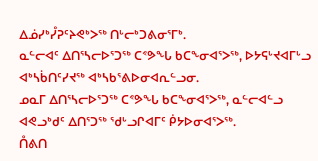ᐃᓅᓯᒃᓮᕈᑦᔨᕙᒃᐳᖅ ᑎᒡᓕᒃᑐᕕᓂᕐᒥᒃ.
ᓇᓪᓕᐊᑦ ᐃᑎᕐᓴᓕᐅᕐᑐᖅ ᑕᕝᕗᖓ ᑲᑕᖕᓂᐊᕐᐳᖅ, ᐅᔭᕋᒡᔪᐊᒥᒡᓗ ᐊᒃᓴᑳᑎᑦᓯᔪᖅ ᐊᒃᓴᑲᕐᕕᐅᓂᐊᕆᓪᓗᓂ.
ᓄᓇᒥ ᐃᑎᕐᓴᓕᐅᕐᑐᖅ ᑕᕝᕗᖓ ᑲᑕᖕᓂᐊᕐᐳᖅ, ᓇᓪᓕᐊᓪᓗ ᐊᕙᓗᒃᑯᑦ ᐃᑎᕐᑐᖅ ᖁᒡᓗᒋᐊᒥᑦ ᑮᔭᐅᓂᐊᕐᐳᖅ.
ᑍᕕᑎ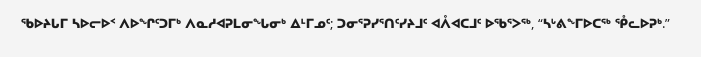ᖃᐅᔨᒐᒥ ᓴᐅᓕᐅᑉ ᐱᐅᖏᑦᑐᒥᒃ ᐱᓇᓱᐊᕈᒪᓂᖓᓂᒃ ᐃᒻᒥᓄᑦ; ᑐᓂᕐᕈᓯᕐᑎᑦᓯᔨᒧᑦ ᐊᐰᐊᑕᒧᑦ ᐅᖃᕐᐳᖅ, “ᓴᒡᕕᖕᒥᐅᑕᖅ ᕾᓚᐅᕈᒃ.”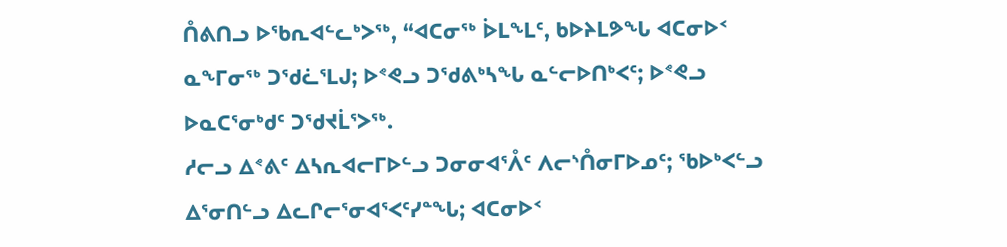ᑍᕕᑎᓗ ᐅᖃᕆᐊᓪᓚᒃᐳᖅ, “ᐊᑕᓂᖅ ᐆᒪᖕᒪᑦ, ᑲᐅᔨᒪᕗᖓ ᐊᑕᓂᐅᑉ ᓇᖕᒥᓂᖅ ᑐᖁᓛᕐᒪᒍ; ᐅᕝᕙᓗ ᑐᖁᕕᒃᓴᖓ ᓇᓪᓕᐅᑎᒃᐸᑦ; ᐅᕝᕙᓗ ᐅᓇᑕᕐᓂᒃᑯᑦ ᑐᖁᔪᒫᕐᐳᖅ.
ᓱᓕᓗ ᐃᕝᕕᑦ ᐃᓴᕆᐊᓕᒥᐅᓪᓗ ᑐᓂᓂᐊᕐᐰᑦ ᐱᓕᔅᑍᓂᒥᐅᓄᑦ; ᖃᐅᒃᐸᓪᓗ ᐃᕐᓂᑎᓪᓗ ᐃᓚᒋᓕᕐᓂᐊᕐᐸᑦᓯᓐᖓ; ᐊᑕᓂᐅᑉ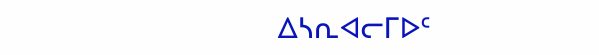ᐃᓴᕆᐊᓕᒥᐅᑦ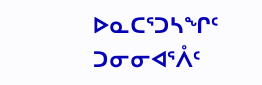ᐅᓇᑕᕐᑐᓴᖏᑦ ᑐᓂᓂᐊᕐᐰᑦ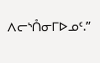ᐱᓕᔅᑍᓂᒥᐅᓄᑦ.”